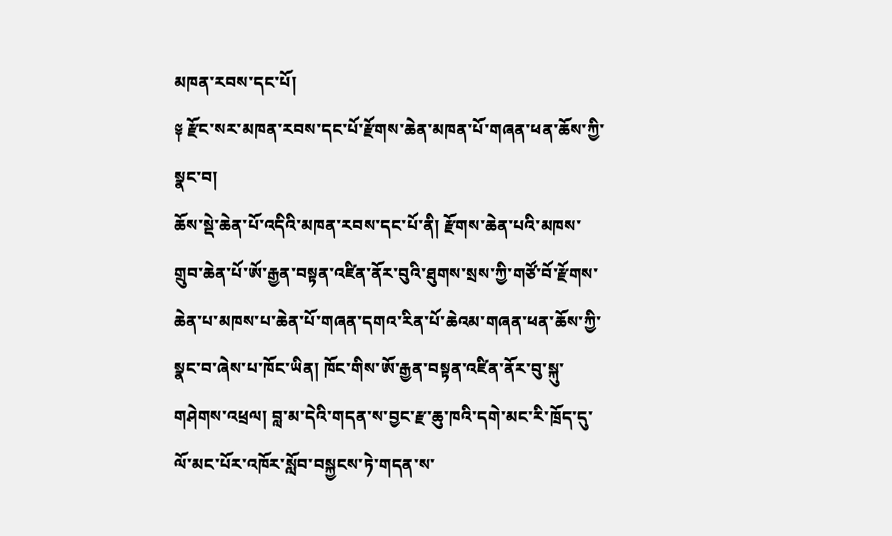མཁན་རབས་དང་པོ།
༈ རྫོང་སར་མཁན་རབས་དང་པོ་རྫོགས་ཆེན་མཁན་པོ་གཞན་ཕན་ཆོས་ཀྱི་སྣང་བ།
ཆོས་སྡེ་ཆེན་པོ་འདིའི་མཁན་རབས་དང་པོ་ནི། རྫོགས་ཆེན་པའི་མཁས་གྲུབ་ཆེན་པོ་ཨོ་རྒྱན་བསྟན་འཛིན་ནོར་བུའི་ཐུགས་སྲས་ཀྱི་གཙོ་བོ་རྫོགས་ཆེན་པ་མཁས་པ་ཆེན་པོ་གཞན་དགའ་རིན་པོ་ཆེའམ་གཞན་ཕན་ཆོས་ཀྱི་སྣང་བ་ཞེས་པ་ཁོང་ཡིན། ཁོང་གིས་ཨོ་རྒྱན་བསྟན་འཛིན་ནོར་བུ་སྐུ་གཤེགས་འཕྲལ། བླ་མ་དེའི་གདན་ས་བྱང་རྫ་ཆུ་ཁའི་དགེ་མང་རི་ཁྲོད་དུ་ལོ་མང་པོར་འཁོར་སློབ་བསྐྱངས་ཏེ་གདན་ས་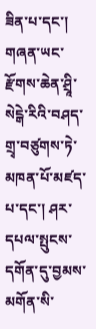ཟིན་པ་དང་། གཞན་ཡང་རྫོགས་ཆེན་ཤྲཱི་སེངྒེ་རིའི་བཤད་གྲྭ་བཙུགས་ཏེ་མཁན་པོ་མཛད་པ་དང་། ཤར་དཔལ་སྤུངས་དགོན་དུ་བྱམས་མགོན་སི་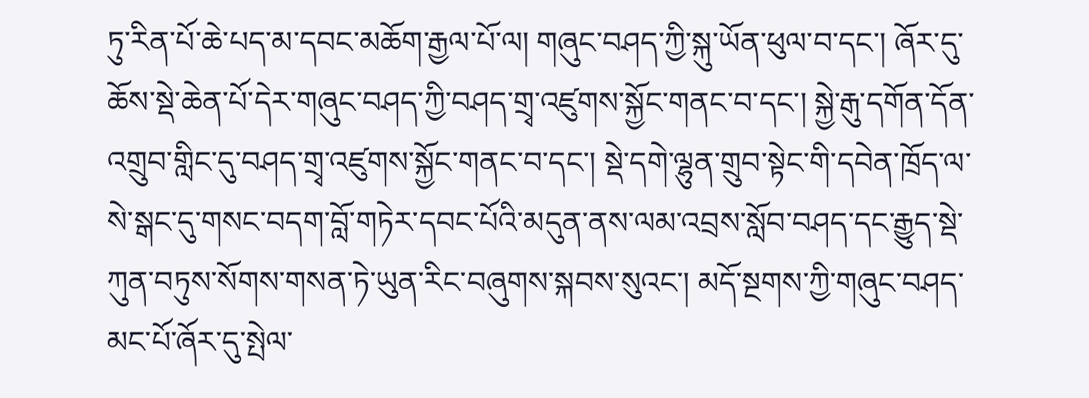ཏུ་རིན་པོ་ཆེ་པད་མ་དབང་མཆོག་རྒྱལ་པོ་ལ། གཞུང་བཤད་ཀྱི་སྐུ་ཡོན་ཕུལ་བ་དང་། ཞོར་དུ་ཆོས་སྡེ་ཆེན་པོ་དེར་གཞུང་བཤད་ཀྱི་བཤད་གྲྭ་འཛུགས་སྐྱོང་གནང་བ་དང་། སྐྱེ་རྒུ་དགོན་དོན་འགྲུབ་གླིང་དུ་བཤད་གྲྭ་འཛུགས་སྐྱོང་གནང་བ་དང་། སྡེ་དགེ་ལྷུན་གྲུབ་སྟེང་གི་དབེན་ཁྲོད་ལ་སེ་སྒང་དུ་གསང་བདག་བློ་གཏེར་དབང་པོའི་མདུན་ནས་ལམ་འབྲས་སློབ་བཤད་དང་རྒྱུད་སྡེ་ཀུན་བཏུས་སོགས་གསན་ཏེ་ཡུན་རིང་བཞུགས་སྐབས་སུའང་། མདོ་སྔགས་ཀྱི་གཞུང་བཤད་མང་པོ་ཞོར་དུ་སྤེལ་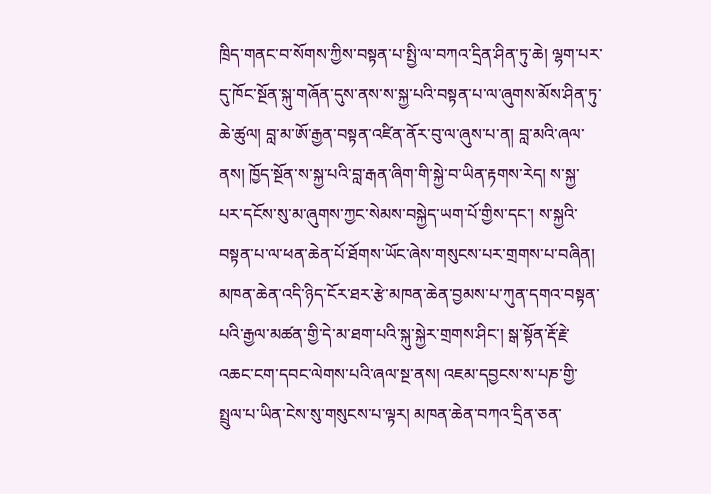ཁྲིད་གནང་བ་སོགས་ཀྱིས་བསྟན་པ་སྤྱི་ལ་བཀའ་དྲིན་ཤིན་ཏུ་ཆེ། ལྷག་པར་དུ་ཁོང་སྔོན་སྐུ་གཞོན་དུས་ནས་ས་སྐྱ་པའི་བསྟན་པ་ལ་ཞུགས་མོས་ཤིན་ཏུ་ཆེ་ཚུལ། བླ་མ་ཨོ་རྒྱན་བསྟན་འཛིན་ནོར་བུ་ལ་ཞུས་པ་ན། བླ་མའི་ཞལ་ནས། ཁྱོད་སྔོན་ས་སྐྱ་པའི་བླ་རྒན་ཞིག་གི་སྐྱེ་བ་ཡིན་རྟགས་རེད། ས་སྐྱ་པར་དངོས་སུ་མ་ཞུགས་ཀྱང་སེམས་བསྐྱེད་ཡག་པོ་གྱིས་དང་། ས་སྐྱའི་བསྟན་པ་ལ་ཕན་ཆེན་པོ་ཐོགས་ཡོང་ཞེས་གསུངས་པར་གྲགས་པ་བཞིན། མཁན་ཆེན་འདི་ཉིད་ངོར་ཐར་རྩེ་མཁན་ཆེན་བྱམས་པ་ཀུན་དགའ་བསྟན་པའི་རྒྱལ་མཚན་གྱི་དེ་མ་ཐག་པའི་སྐུ་སྐྱེར་གྲགས་ཤིང་། སྒ་སྟོན་རྡོ་རྗེ་འཆང་ངག་དབང་ལེགས་པའི་ཞལ་སྔ་ནས། འཇམ་དབྱངས་ས་པཎ་གྱི་སྤྲུལ་པ་ཡིན་ངེས་སུ་གསུངས་པ་ལྟར། མཁན་ཆེན་བཀའ་དྲིན་ཅན་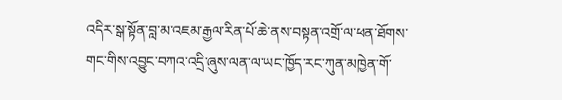འདིར་སྒ་སྟོན་བླ་མ་འཇམ་རྒྱལ་རིན་པོ་ཆེ་ནས་བསྟན་འགྲོ་ལ་ཕན་ཐོགས་གང་གིས་འབྱུང་བཀའ་འདྲི་ཞུས་ལན་ལ་ཡང་ཁྱོད་རང་ཀུན་མཁྱེན་གོ་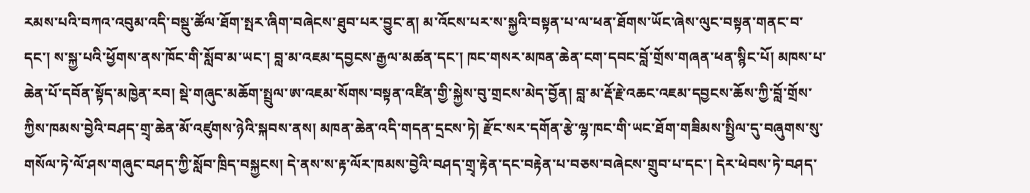རམས་པའི་བཀའ་འབུམ་འདི་བསྡུ་ཚོལ་ཐོག་སྤར་ཞིག་བཞེངས་ཐུབ་པར་བྱུང་ན། མ་འོངས་པར་ས་སྐྱའི་བསྟན་པ་ལ་ཕན་ཐོགས་ཡོང་ཞེས་ལུང་བསྟན་གནང་བ་དང་། ས་སྐྱ་པའི་ཕྱོགས་ནས་ཁོང་གི་སློབ་མ་ཡང་། བླ་མ་འཇམ་དབྱངས་རྒྱལ་མཚན་དང་། ཁང་གསར་མཁན་ཆེན་ངག་དབང་བློ་གྲོས་གཞན་ཕན་སྙིང་པོ། མཁས་པ་ཆེན་པོ་དབོན་སྟོད་མཁྱེན་རབ། སྡེ་གཞུང་མཆོག་སྤྲུལ་ཨ་འཇམ་སོགས་བསྟན་འཛིན་གྱི་སྐྱེས་བུ་གྲངས་མེད་བྱོན། བླ་མ་རྡོ་རྗེ་འཆང་འཇམ་དབྱངས་ཆོས་ཀྱི་བློ་གྲོས་ཀྱིས་ཁམས་བྱེའི་བཤད་གྲྭ་ཆེན་མོ་འཛུགས་ཉེའི་སྐབས་ནས། མཁན་ཆེན་འདི་གདན་དྲངས་ཏེ། རྫོང་སར་དགོན་རྩེ་ལྷ་ཁང་གི་ཡང་ཐོག་གཟིམས་སྤྱིལ་དུ་བཞུགས་སུ་གསོལ་ཏེ་ལོ་ཤས་གཞུང་བཤད་ཀྱི་སློབ་ཁྲིད་བསྐྱངས། དེ་ནས་ས་རྟ་ལོར་ཁམས་བྱེའི་བཤད་གྲྭ་རྟེན་དང་བརྟེན་པ་བཅས་བཞེངས་གྲུབ་པ་དང་། དེར་ཕེབས་ཏེ་བཤད་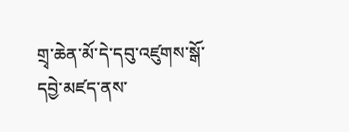གྲྭ་ཆེན་མོ་དེ་དབུ་འཛུགས་སྒོ་དབྱེ་མཛད་ནས་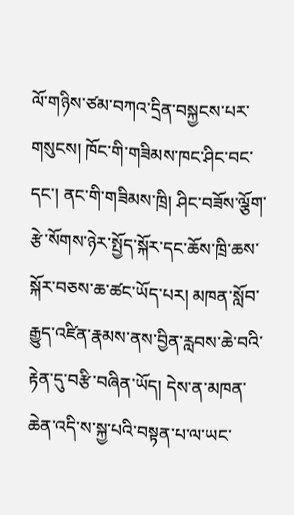ལོ་གཉིས་ཙམ་བཀའ་དྲིན་བསྐྱངས་པར་གསུངས། ཁོང་གི་གཟིམས་ཁང་ཤིང་བང་དང་། ནང་གི་གཟིམས་ཁྲི། ཤིང་བཟོས་ལྕོག་རྩེ་སོགས་ཉེར་སྤྱོད་སྐོར་དང་ཆོས་ཁྲི་ཆས་སྐོར་བཅས་ཆ་ཚང་ཡོད་པར། མཁན་སློབ་རྒྱུད་འཛིན་རྣམས་ནས་བྱིན་རླབས་ཆེ་བའི་རྟེན་དུ་བརྩི་བཞིན་ཡོད། དེས་ན་མཁན་ཆེན་འདི་ས་སྐྱ་པའི་བསྟན་པ་ལ་ཡང་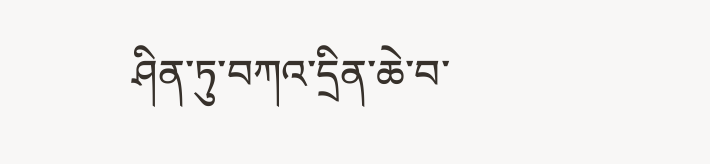ཤིན་ཏུ་བཀའ་དྲིན་ཆེ་བ་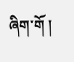ཞིག་གོ །